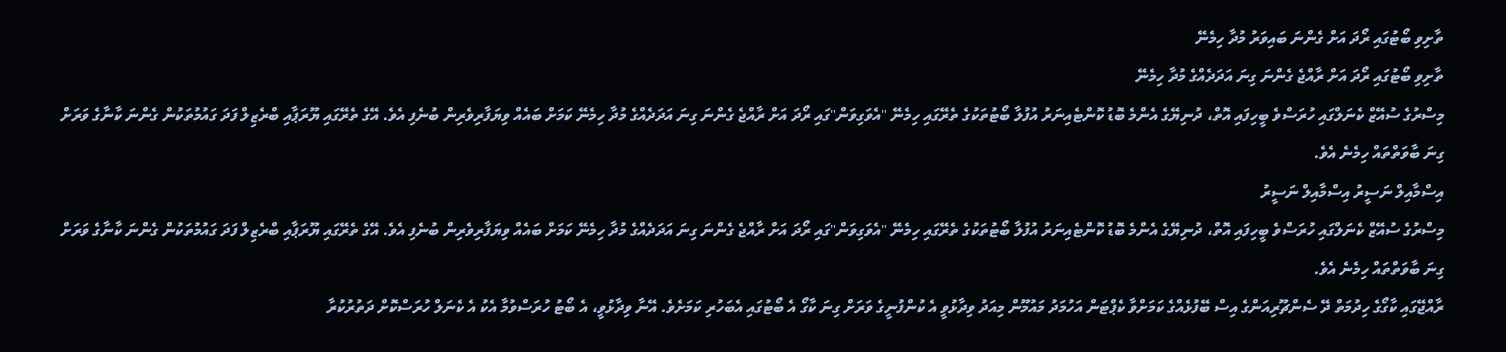ތާށިވި ބޯޓުގައި ރޯދަ އަށް ގެންނަ ބައިވަރު މުދާ ހިމެނޭ
ތާށިވި ބޯޓުގައި ރޯދަ އަށް ރާއްޖެ ގެންނަ ގިނަ އަދަދެއްގެ މުދާ ހިމެނޭ
މިސްރުގެ ސުއޭޒް ކެނަލްގައި ހުރަސްވެ ބީހިފައި އޮތް، ދުނިޔޭގެ އެންމެ ބޮޑު ކޮންޓެއިނަރު އުފުލާ ބޯޓުތަކުގެ ތެރޭގައި ހިމެނޭ "އެވަގިވަން"ގައި ރޯދަ އަށް ރާއްޖެ ގެންނަ ގިނަ އަދަދެއްގެ މުދާ ހިމެނޭ ކަމަށް ބައެއް ވިޔަފާރިވެރިން ބުނެފި އެވެ. އޭގެ ތެރޭގައި ޔޫރަޕާއި ބްރެޒިލް ފަދަ ގައުމުތަކުން ގެންނަ ކާނާގެ ވަރަށް ގިނަ ބާވަތްތައް ހިމެނެ އެވެ.
އިސްމާއިލް ނަސީރު އިސްމާއިލް ނަސީރު
މިސްރުގެ ސުއޭޒް ކެނަލްގައި ހުރަސްވެ ބީހިފައި އޮތް، ދުނިޔޭގެ އެންމެ ބޮޑު ކޮންޓެއިނަރު އުފުލާ ބޯޓުތަކުގެ ތެރޭގައި ހިމެނޭ "އެވަގިވަން"ގައި ރޯދަ އަށް ރާއްޖެ ގެންނަ ގިނަ އަދަދެއްގެ މުދާ ހިމެނޭ ކަމަށް ބައެއް ވިޔަފާރިވެރިން ބުނެފި އެވެ. އޭގެ ތެރޭގައި ޔޫރަޕާއި ބްރެޒިލް ފަދަ ގައުމުތަކުން ގެންނަ ކާނާގެ ވަރަށް ގިނަ ބާވަތްތައް ހިމެނެ އެވެ.
ރާއްޖޭގައި ކާގޯގެ ހިދުމަތް ދޭ ސެންޗޫރިއަންގެ އިސް ބޭފުޅެއްގެ ކަމަށްވާ ކެޕްޓަން އަހުމަދު މައުމޫން މިއަދު ވިދާޅުވީ އެ ކުންފުނީގެ ވަރަށް ގިނަ ކާގޯ އެ ބޯޓުގައި އެބަހުރި ކަމަށެވެ. އޭނާ ވިދާޅުވީ، އެ ބޯޓު ހުރަސްވުމާ އެކު އެ ކެނަލް ހުރަސްކޮށް ދަތުރުކުރާ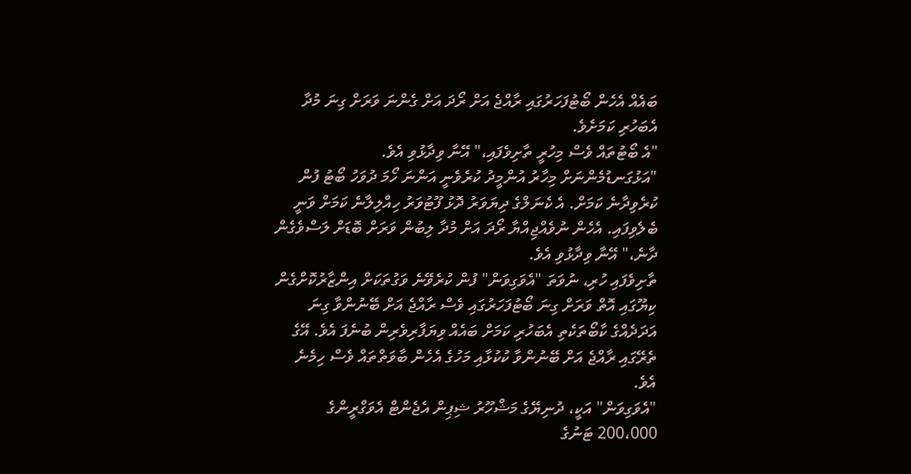ބައެއް އެހެން ބޯޓުފަހަރުގައި ރާއްޖެ އަށް ރޯދަ އަށް ގެންނަ ވަރަށް ގިނަ މުދާ އެބަހުރި ކަމަށެވެ.
"އެ ބޯޓުތައް ވެސް މިހުރީ ތާށިވެފައި،" އޭނާ ވިދާޅުވި އެވެ.
"އަޅުގަނޑުމެންނަށް މިހާރު އުންމީދު ކުރެވެނީ އަންނަ ހޯމަ ދުވަހު ބޯޓު ފުން ކުރެވިދާނެ ކަމަށް. އެ ކެނަލްގެ ދިޔަވަރު ދޮޅު ފޫޓުވަރު ހިއްލިލާނެ ކަމަށް ވަނީ ބެލެވިފައި. އެހެން ނުވެއްޖިއްޔާ ރޯދަ އަށް މުދާ ލިބުން ވަރަށް ބޮޑަށް ލަސްވެގެން ދާނެ،" އޭނާ ވިދާޅުވި އެވެ.
ތާށިވެފައި ހުރި، ނުވަތަ "އެވަގިވަން" ފުން ކުރެވޭނެ ވަގުތަކަށް އިންޒާރުކޮށްގެން ކިޔޫގައި އޮތް ވަރަށް ގިނަ ބޯޓުފަހަރުގައި ވެސް ރާއްޖެ އަށް ބޭނުންވާ ގިނަ އަދަދެއްގެ ކާބޯތަކެތި އެބަހުރި ކަމަށް ބައެއް ވިޔަފާރިވެރިން ބުނެފަ އެވެ. އޭގެ ތެރޭގައި ރާއްޖެ އަށް ބޭނުންވާ ކުކުޅާއި މަހުގެ އެހެން ބާވަތްތައް ވެސް ހިމެނެ އެވެ.
"އެވަގިވަން" އަކީ، ދުނިޔޭގެ މަޝްހޫރު ޝިޕިން އެޖެންޓް އެވަގްރީންގެ 200،000 ޓަނުގެ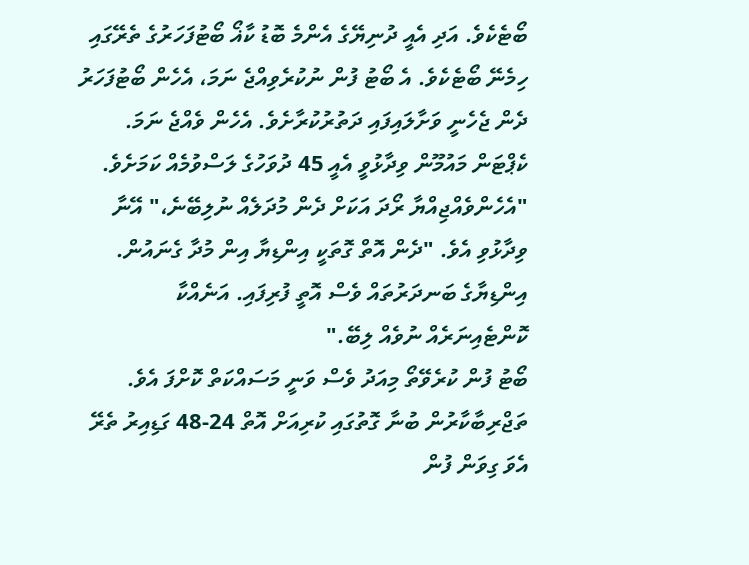ބޯޓެކެވެ. އަދި އެއީ ދުނިޔޭގެ އެންމެ ބޮޑު ކާޣޯ ބޯޓުފަހަރުގެ ތެރޭގައި ހިމެނޭ ބޯޓެކެވެ. އެ ބޯޓު ފުން ނުކުރެވިއްޖެ ނަމަ، އެހެން ބޯޓުފަހަރު ދެން ޖެހެނީ ވަށާލައިފައި ދަތުރުކުރާށެވެ. އެހެން ވެއްޖެ ނަމަ. ކެޕްޓަން މައުމޫން ވިދާޅުވީ އެއީ 45 ދުވަހުގެ ލަސްވުމެއް ކަމަށެވެ.
"އެހެންވެއްޖިއްޔާ ރޯދަ އަކަށް ދެން މުދަލެއް ނުލިބޭނެ،" އޭނާ ވިދާޅުވި އެވެ. "ދެން އޮތް ގޮތަކީ އިންޑިޔާ އިން މުދާ ގެނައުން. އިންޑިޔާގެ ބަނދަރުތައް ވެސް އޮތީ ފުރިފައި. އަނެއްކާ ކޮންޓެއިނަރެއް ނުވެއް ލިބޭ."
ބޯޓު ފުން ކުރެވޭތޯ މިއަދު ވެސް ވަނީ މަސައްކަތް ކޮށްފަ އެވެ. ތަޖްރިބާކާރުން ބުނާ ގޮތުގައި ކުރިއަށް އޮތް 24-48 ގަޑިއިރު ތެރޭ އެވަ ގިވަން ފުން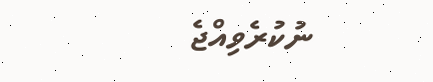ނުކުރެވިއްޖެ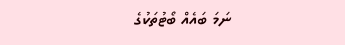ނަމަ ބައެއް ބޯޓުތަކުގެ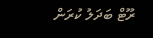ރޫޓް ބަދަލު ކުރަން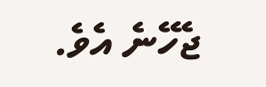ޖެހޭނެ އެވެ.